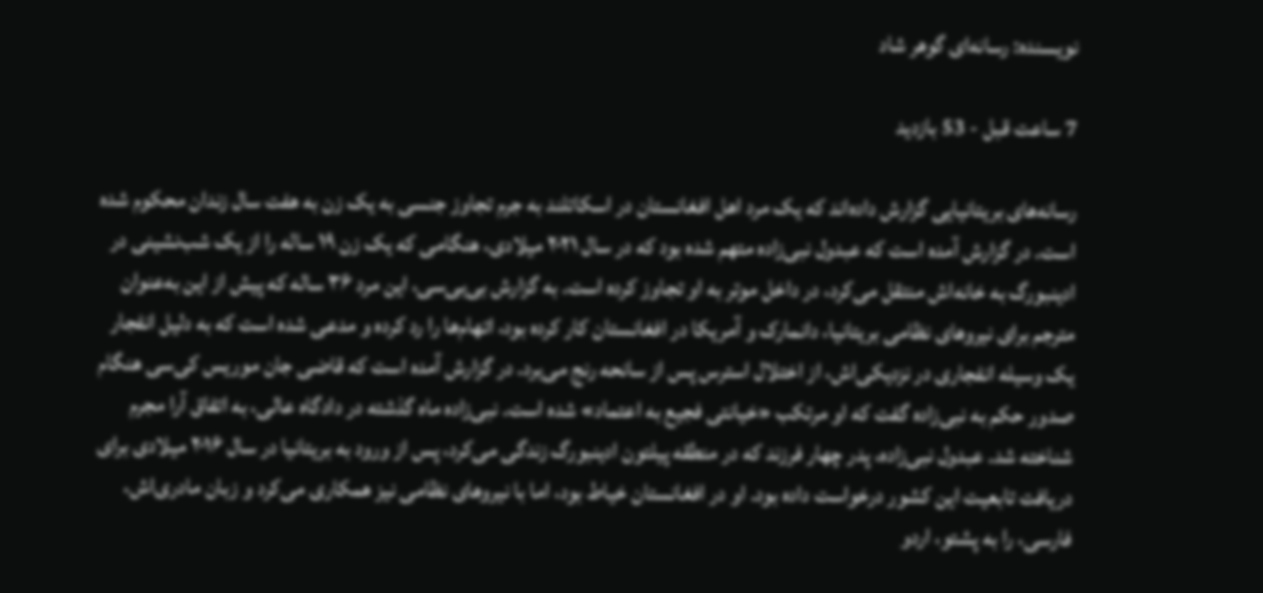نویسنده: رسانه‌ای گوهر شاد

7 ساعت قبل - 53 بازدید

رسانه‌های بریتانیایی گزارش داده‌اند که یک مرد اهل افغانستان در اسکاتلند به جرم تجاوز جنسی به یک زن به هفت سال زندان محکوم شده است. در گزارش آمده است که عبدول نبی‌زاده متهم شده بود که در سال ۲۰۲۱ میلادی، هنگامی که یک زن ۱۹ ساله را از یک شب‌نشینی در ادینبورگ به خانه‌اش منتقل می‌کرد، در داخل موتر به او تجاوز کرده است. به گزارش بی‌بی‌سی، این مرد ۳۶ ساله که پیش از این به‌عنوان مترجم برای نیروهای نظامی بریتانیا، دانمارک و آمریکا در افغانستان کار کرده بود، اتهام‌ها را رد کرده و مدعی شده است که به دلیل انفجار یک وسیله انفجاری در نزدیکی‌اش، از اختلال استرس پس از سانحه رنج می‌برد. در گزارش آمده است که قاضی جان موریس کی‌سی هنگام صدور حکم به نبی‌زاده گفت که او مرتکب «خیانتی فجیع به اعتماد» شده است. نبی‌زاده ماه گذشته در دادگاه عالی، به اتفاق آرا مجرم شناخته شد. عبدول نبی‌زاده، پدر چهار فرزند که در منطقه پیلتون ادینبورگ زندگی می‌کرد، پس از ورود به بریتانیا در سال ۲۰۱۶ میلادی برای دریافت تابعیت این کشور درخواست داده بود. او در افغانستان خیاط بود، اما با نیروهای نظامی نیز همکاری می‌کرد و زبان مادری‌اش، فارسی، را به پشتو، اردو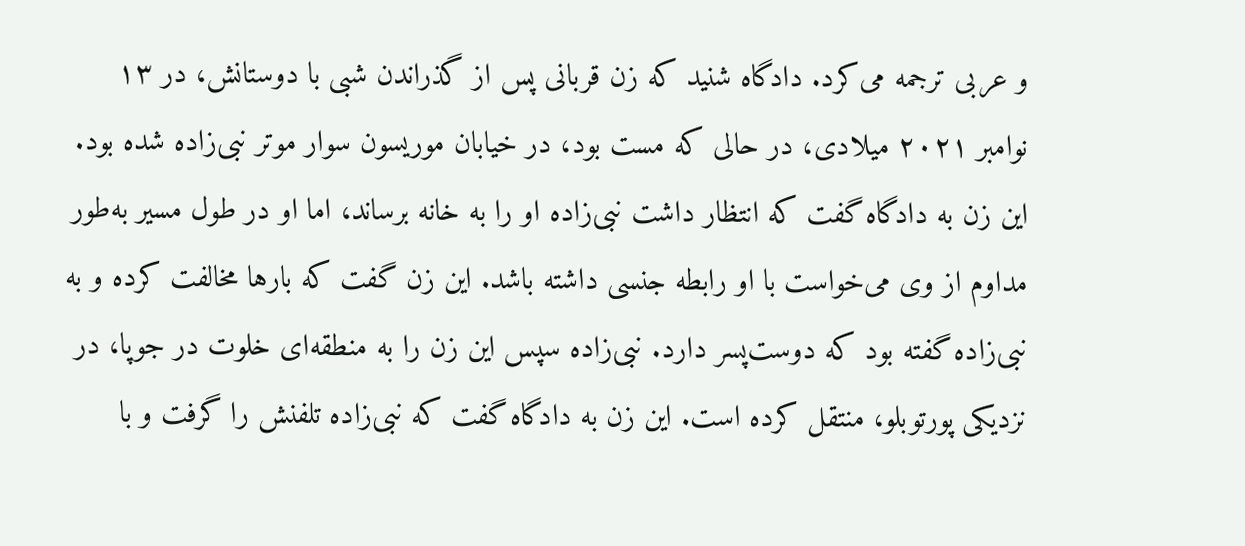و عربی ترجمه می‌کرد. دادگاه شنید که زن قربانی پس از گذراندن شبی با دوستانش، در ۱۳ نوامبر ۲۰۲۱ میلادی، در حالی که مست بود، در خیابان موریسون سوار موتر نبی‌زاده شده بود. این زن به دادگاه گفت که انتظار داشت نبی‌زاده او را به خانه برساند، اما او در طول مسیر به‌طور مداوم از وی می‌خواست با او رابطه جنسی داشته باشد. این زن گفت که بارها مخالفت کرده و به نبی‌زاده گفته بود که دوست‌پسر دارد. نبی‌زاده سپس این زن را به منطقه‌ای خلوت در جوپا، در نزدیکی پورتوبلو، منتقل کرده است. این زن به دادگاه گفت که نبی‌زاده تلفنش را گرفت و با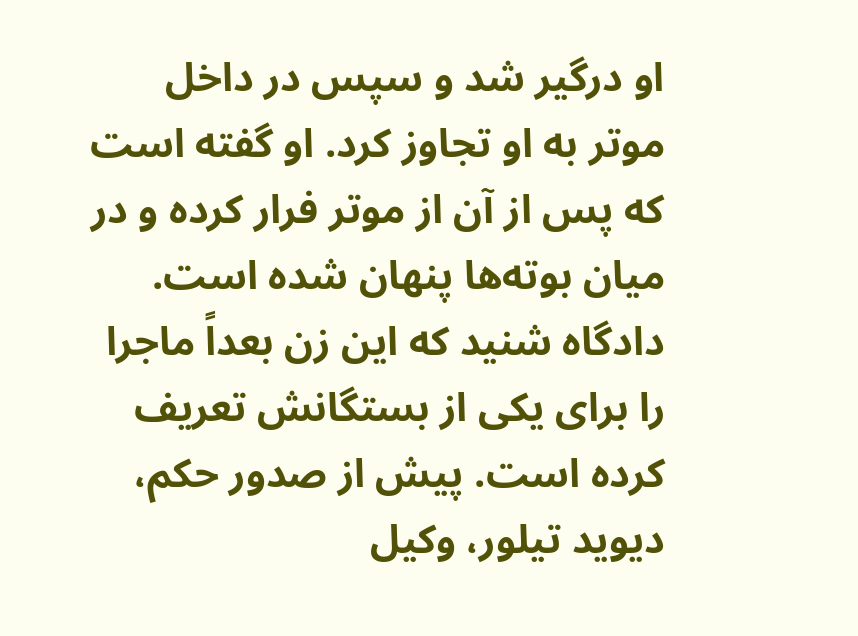او درگیر شد و سپس در داخل موتر به او تجاوز کرد. او گفته است که پس از آن از موتر فرار کرده و در میان بوته‌ها پنهان شده است. دادگاه شنید که این زن بعداً ماجرا را برای یکی از بستگانش تعریف کرده است. پیش از صدور حکم، دیوید تیلور، وکیل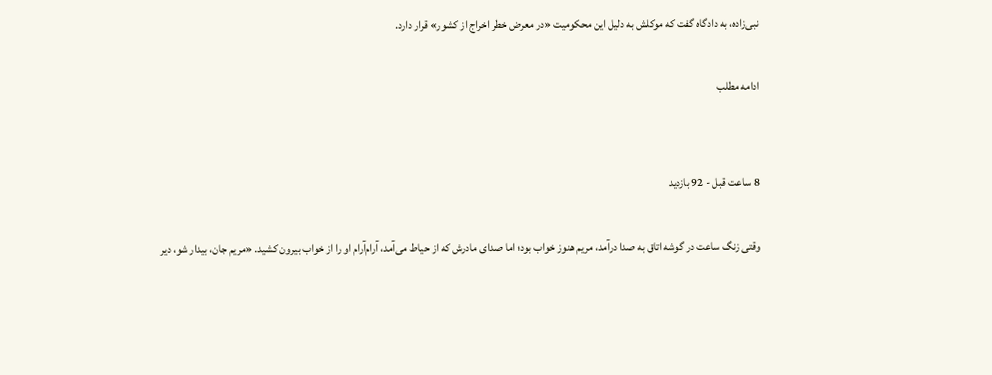نبی‌زاده، به دادگاه گفت که موکلش به دلیل این محکومیت «در معرض خطر اخراج از کشور» قرار دارد.

ادامه مطلب


8 ساعت قبل - 92 بازدید

وقتی زنگ ساعت در گوشه اتاق به صدا درآمد، مریم هنوز خواب بود؛ اما صدای مادرش که از حیاط می‌آمد، آرام‌آرام او را از خواب بیرون کشید. «مریم جان، بیدار شو، دیر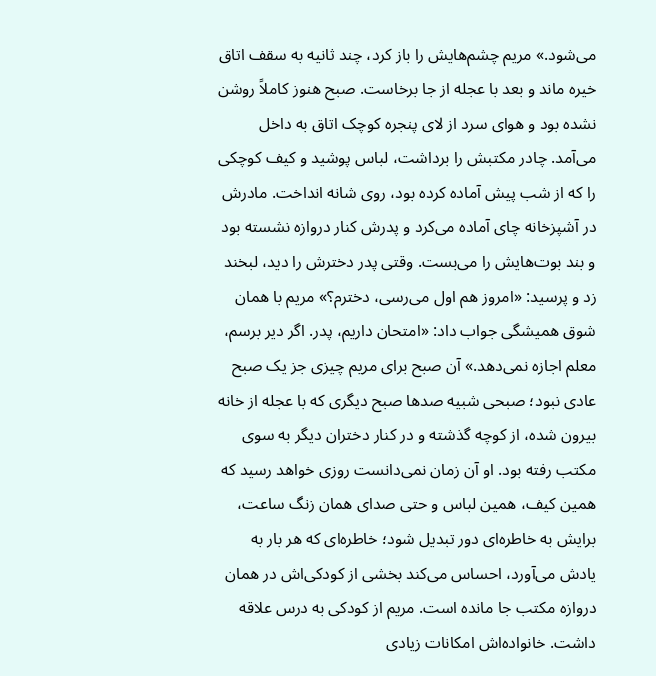می‌شود.» مریم چشم‌هایش را باز کرد، چند ثانیه به سقف اتاق خیره ماند و بعد با عجله از جا برخاست. صبح هنوز کاملاً روشن نشده بود و هوای سرد از لای پنجره کوچک اتاق به داخل می‌آمد. چادر مکتبش را برداشت، لباس پوشید و کیف کوچکی را که از شب پیش آماده کرده بود، روی شانه انداخت. مادرش در آشپزخانه چای آماده می‌کرد و پدرش کنار دروازه نشسته بود و بند بوت‌هایش را می‌بست. وقتی پدر دخترش را دید، لبخند زد و پرسید: «امروز هم اول می‌رسی، دخترم؟» مریم با همان شوق همیشگی جواب داد: «امتحان داریم، پدر. اگر دیر برسم، معلم اجازه نمی‌دهد.» آن صبح برای مریم چیزی جز یک صبح عادی نبود؛ صبحی شبیه صدها صبح دیگری که با عجله از خانه بیرون شده، از کوچه گذشته و در کنار دختران دیگر به سوی مکتب رفته بود. او آن زمان نمی‌دانست روزی خواهد رسید که همین کیف، همین لباس و حتی صدای همان زنگ ساعت، برایش به خاطره‌ای دور تبدیل شود؛ خاطره‌ای که هر بار به یادش می‌آورد، احساس می‌کند بخشی از کودکی‌اش در همان دروازه مکتب جا مانده است. مریم از کودکی به درس علاقه داشت. خانواده‌اش امکانات زیادی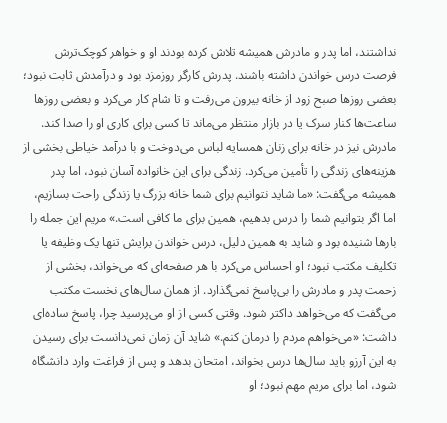نداشتند، اما پدر و مادرش همیشه تلاش کرده بودند او و خواهر کوچک‌ترش فرصت درس خواندن داشته باشند. پدرش کارگر روزمزد بود و درآمدش ثابت نبود؛ بعضی روزها صبح زود از خانه بیرون می‌رفت و تا شام کار می‌کرد و بعضی روزها ساعت‌ها کنار سرک یا در بازار منتظر می‌ماند تا کسی برای کاری او را صدا کند. مادرش نیز در خانه برای زنان همسایه لباس می‌دوخت و با درآمد خیاطی بخشی از هزینه‌های زندگی را تأمین می‌کرد. زندگی برای این خانواده آسان نبود، اما پدر همیشه می‌گفت: «ما شاید نتوانیم برای شما خانه بزرگ یا زندگی راحت بسازیم، اما اگر بتوانیم شما را درس بدهیم، همین برای ما کافی است.» مریم این جمله را بارها شنیده بود و شاید به همین دلیل، درس خواندن برایش تنها یک وظیفه یا تکلیف مکتب نبود؛ او احساس می‌کرد با هر صفحه‌ای که می‌خواند، بخشی از زحمت پدر و مادرش را بی‌پاسخ نمی‌گذارد. از همان سال‌های نخست مکتب می‌گفت که می‌خواهد داکتر شود. وقتی کسی از او می‌پرسید چرا، پاسخ ساده‌ای داشت: «می‌خواهم مردم را درمان کنم.» شاید آن زمان نمی‌دانست برای رسیدن به این آرزو باید سال‌ها درس بخواند، امتحان بدهد و پس از فراغت وارد دانشگاه شود، اما برای مریم مهم نبود؛ او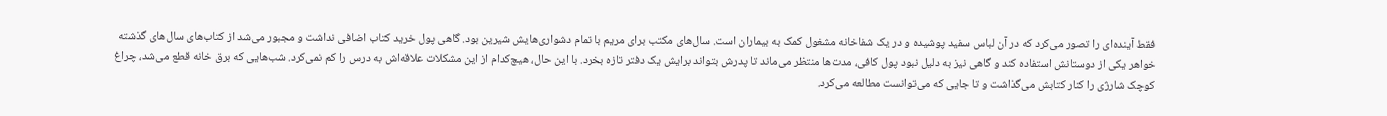فقط آینده‌ای را تصور می‌کرد که در آن لباس سفید پوشیده و در یک شفاخانه مشغول کمک به بیماران است. سال‌های مکتب برای مریم با تمام دشواری‌هایش شیرین بود. گاهی پول خرید کتاب اضافی نداشت و مجبور می‌شد از کتاب‌های سال‌های گذشته خواهر یکی از دوستانش استفاده کند و گاهی نیز به دلیل نبود پول کافی، مدت‌ها منتظر می‌ماند تا پدرش بتواند برایش یک دفتر تازه بخرد. با این حال، هیچ‌کدام از این مشکلات علاقه‌اش به درس را کم نمی‌کرد. شب‌هایی که برق خانه قطع می‌شد، چراغ کوچک شارژی را کنار کتابش می‌گذاشت و تا جایی که می‌توانست مطالعه می‌کرد.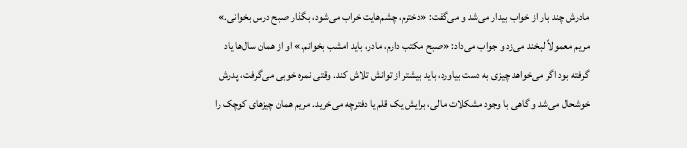مادرش چند بار از خواب بیدار می‌شد و می‌گفت: «دخترم، چشم‌هایت خراب می‌شود، بگذار صبح درس بخوانی.» مریم معمولاً لبخند می‌زد و جواب می‌داد: «صبح مکتب دارم، مادر، باید امشب بخوانم.» او از همان سال‌ها یاد گرفته بود اگر می‌خواهد چیزی به دست بیاورد، باید بیشتر از توانش تلاش کند. وقتی نمره خوبی می‌گرفت، پدرش خوشحال می‌شد و گاهی با وجود مشکلات مالی، برایش یک قلم یا دفترچه می‌خرید. مریم همان چیزهای کوچک را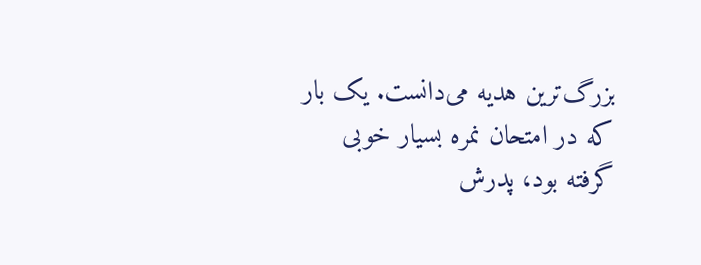بزرگ‌ترین هدیه می‌دانست. یک بار که در امتحان نمره بسیار خوبی گرفته بود، پدرش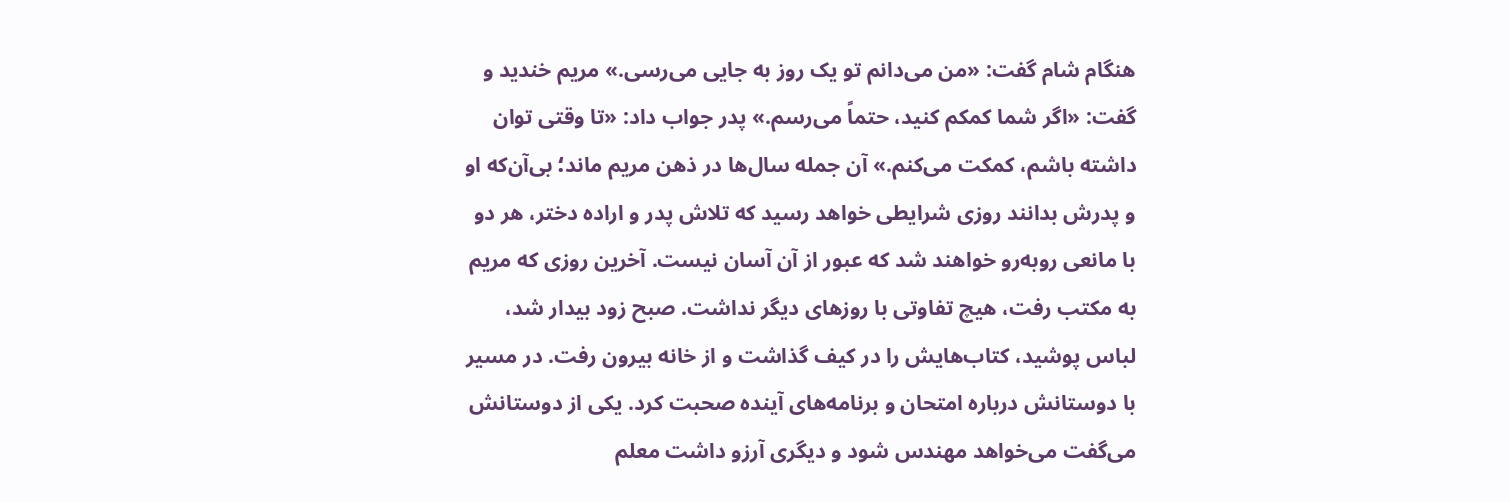هنگام شام گفت: «من می‌دانم تو یک روز به جایی می‌رسی.» مریم خندید و گفت: «اگر شما کمکم کنید، حتماً می‌رسم.» پدر جواب داد: «تا وقتی توان داشته باشم، کمکت می‌کنم.» آن جمله سال‌ها در ذهن مریم ماند؛ بی‌آن‌که او و پدرش بدانند روزی شرایطی خواهد رسید که تلاش پدر و اراده دختر، هر دو با مانعی روبه‌رو خواهند شد که عبور از آن آسان نیست. آخرین روزی که مریم به مکتب رفت، هیچ تفاوتی با روزهای دیگر نداشت. صبح زود بیدار شد، لباس پوشید، کتاب‌هایش را در کیف گذاشت و از خانه بیرون رفت. در مسیر با دوستانش درباره امتحان و برنامه‌های آینده صحبت کرد. یکی از دوستانش می‌گفت می‌خواهد مهندس شود و دیگری آرزو داشت معلم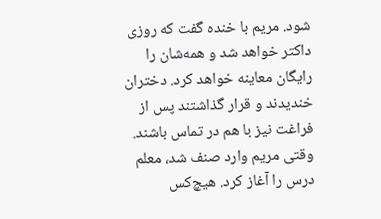شود. مریم با خنده گفت که روزی داکتر خواهد شد و همه‌شان را رایگان معاینه خواهد کرد. دختران خندیدند و قرار گذاشتند پس از فراغت نیز با هم در تماس باشند. وقتی مریم وارد صنف شد، معلم درس را آغاز کرد. هیچ‌کس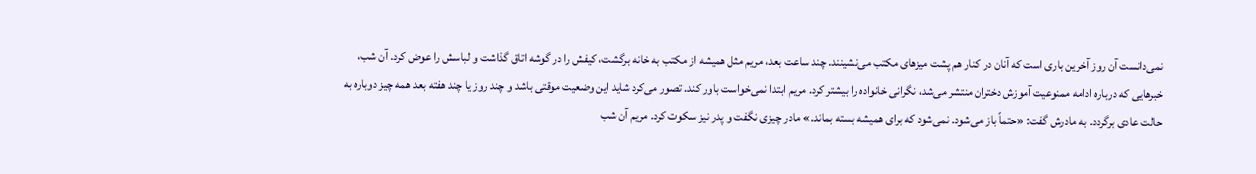نمی‌دانست آن روز آخرین باری است که آنان در کنار هم پشت میزهای مکتب می‌نشینند. چند ساعت بعد، مریم مثل همیشه از مکتب به خانه برگشت، کیفش را در گوشه اتاق گذاشت و لباسش را عوض کرد. آن شب، خبرهایی که درباره ادامه ممنوعیت آموزش دختران منتشر می‌شد، نگرانی خانواده را بیشتر کرد. مریم ابتدا نمی‌خواست باور کند. تصور می‌کرد شاید این وضعیت موقتی باشد و چند روز یا چند هفته بعد همه چیز دوباره به حالت عادی برگردد. به مادرش گفت: «حتماً باز می‌شود. نمی‌شود که برای همیشه بسته بماند.» مادر چیزی نگفت و پدر نیز سکوت کرد. مریم آن شب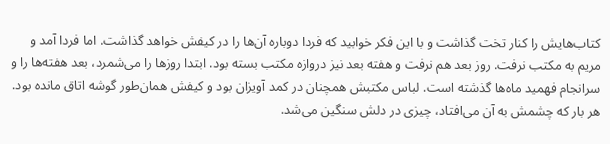کتاب‌هایش را کنار تخت گذاشت و با این فکر خوابید که فردا دوباره آن‌ها را در کیفش خواهد گذاشت. اما فردا آمد و مریم به مکتب نرفت. روز بعد هم نرفت و هفته بعد نیز دروازه مکتب بسته بود. ابتدا روزها را می‌شمرد، بعد هفته‌ها را و سرانجام فهمید ماه‌ها گذشته است. لباس مکتبش همچنان در کمد آویزان بود و کیفش همان‌طور گوشه اتاق مانده بود. هر بار که چشمش به آن می‌افتاد، چیزی در دلش سنگین می‌شد.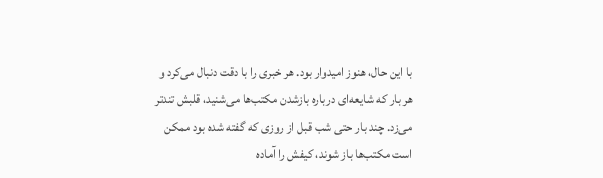با این حال، هنوز امیدوار بود. هر خبری را با دقت دنبال می‌کرد و هر بار که شایعه‌ای درباره بازشدن مکتب‌ها می‌شنید، قلبش تندتر می‌زد. چند بار حتی شب قبل از روزی که گفته شده بود ممکن است مکتب‌ها باز شوند، کیفش را آماده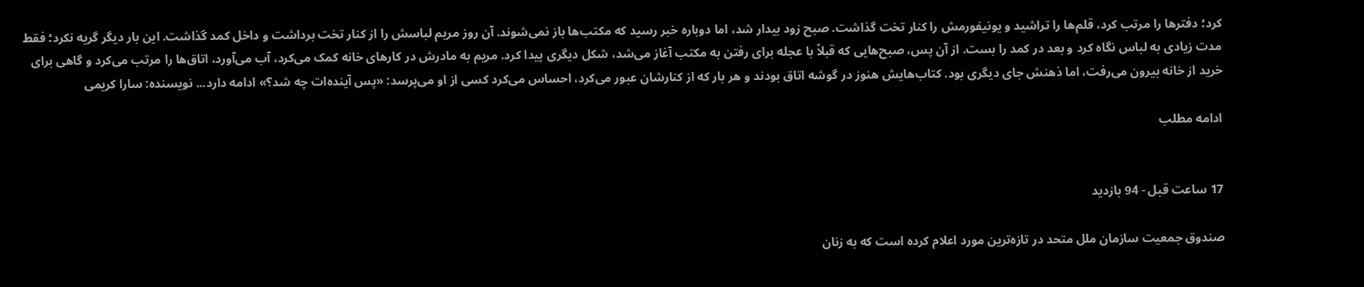کرد؛ دفترها را مرتب کرد، قلم‌ها را تراشید و یونیفورمش را کنار تخت گذاشت. صبح زود بیدار شد، اما دوباره خبر رسید که مکتب‌ها باز نمی‌شوند. آن روز مریم لباسش را از کنار تخت برداشت و داخل کمد گذاشت. این بار دیگر گریه نکرد؛ فقط مدت زیادی به لباس نگاه کرد و بعد در کمد را بست. از آن پس، صبح‌هایی که قبلاً با عجله برای رفتن به مکتب آغاز می‌شد، شکل دیگری پیدا کرد. مریم به مادرش در کارهای خانه کمک می‌کرد، آب می‌آورد، اتاق‌ها را مرتب می‌کرد و گاهی برای خرید از خانه بیرون می‌رفت، اما ذهنش جای دیگری بود. کتاب‌هایش هنوز در گوشه اتاق بودند و هر بار که از کنارشان عبور می‌کرد، احساس می‌کرد کسی از او می‌پرسد: «پس آینده‌ات چه شد؟» ادامه دارد... نویسنده: سارا کریمی

ادامه مطلب


17 ساعت قبل - 94 بازدید

صندوق جمعیت سازمان ملل متحد در تازه‌ترین مورد اعلام کرده است که به زنان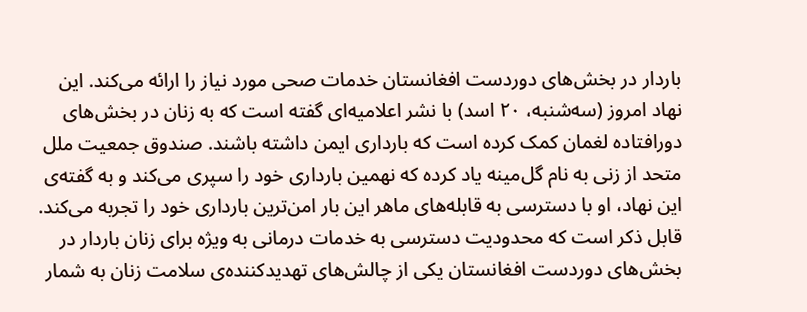باردار در بخش‌های دوردست افغانستان خدمات صحی مورد نیاز را ارائه می‌کند. این نهاد امروز (سه‌شنبه، ۲۰ اسد) با نشر اعلامیه‌ای گفته است که به زنان در بخش‌های دورافتاده لغمان کمک کرده است که بارداری ایمن داشته باشند. صندوق جمعیت ملل متحد از زنی به نام گل‌مینه یاد کرده که نهمین بارداری خود را سپری می‌کند و به گفته‌ی این نهاد، او با دسترسی به قابله‌های ماهر این بار امن‌ترین بارداری خود را تجربه می‌کند. قابل ذکر است که محدودیت دسترسی به خدمات درمانی به ویژه برای زنان باردار در بخش‌های دوردست افغانستان یکی از چالش‌های تهدیدکننده‌ی سلامت زنان به شمار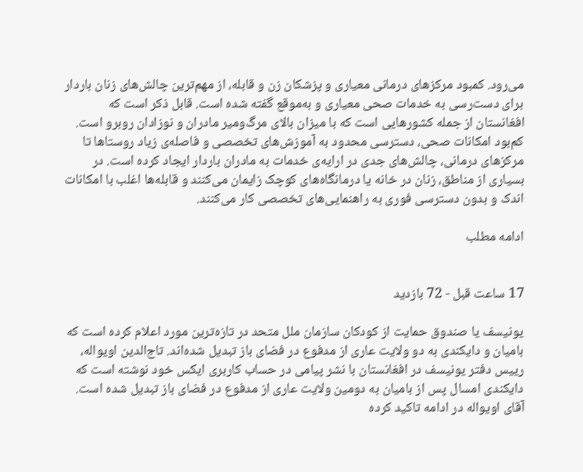می‌رود. کمبود مرکزهای درمانی معیاری و پزشکان زن و قابله، از مهم‌ترین چالش‌های زنان باردار برای دست‌رسی به خدمات صحی معیاری و به‌موقع گفته شده است. قابل ذکر است که افغانستان از جمله کشورهایی است که با میزان بالای مرگ‌ومیر مادران و نوزادان روبرو است. کم‌بود امکانات صحی، دسترسی محدود به آموزش‌های تخصصی و فاصله‌ی زیاد روستاها تا مرکزهای درمانی، چالش‌های جدی در ارایه‌ی خدمات به مادران باردار ایجاد کرده است. در بسیاری از مناطق، زنان در خانه یا درمانگاه‌های کوچک زایمان می‌کنند و قابله‌ها اغلب با امکانات اندک و بدون دسترسی فوری به راهنمایی‌های تخصصی کار می‌کنند.

ادامه مطلب


17 ساعت قبل - 72 بازدید

یونیسف یا صندوق حمایت از کودکان سازمان ملل متحد در تازه‌ترین مورد اعلام کرده است که بامیان و دایکندی به دو ولایت عاری از مدفوع در فضای باز تبدیل شده‌اند. تاج‌الدین اویواله، رییس دفتر یونیسف در افغانستان با نشر پیامی در حساب کاربری ایکس خود نوشته است که دایکندی امسال پس از بامیان به دومین ولایت عاری از مدفوع در فضای باز تبدیل شده است. آقای اویواله در ادامه تاکید کرده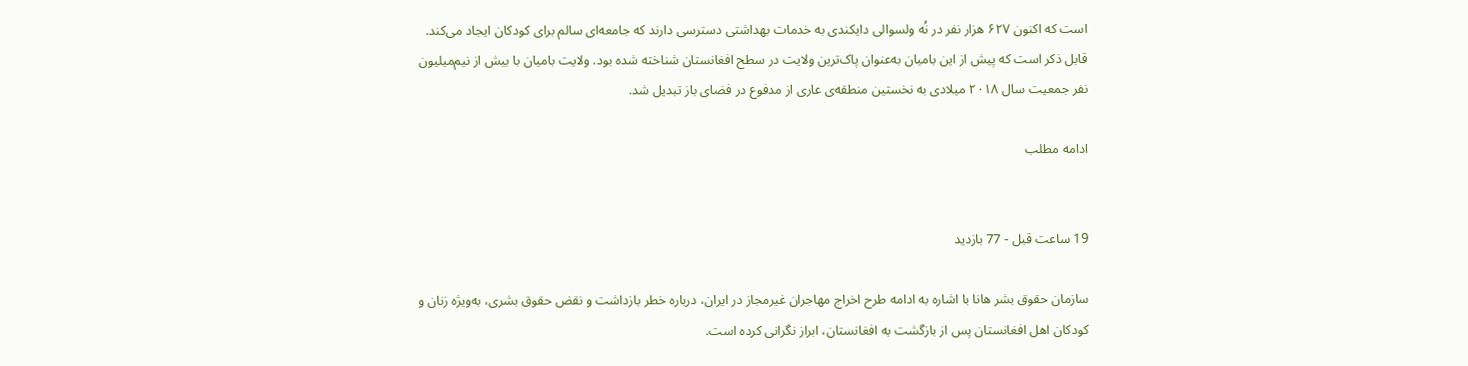است که اکنون ۶۲۷ هزار نفر در نُه ولسوالی دایکندی به خدمات بهداشتی دسترسی دارند که جامعه‌ای سالم برای کودکان ایجاد می‌کند. قابل ذکر است که پیش از این بامیان به‌عنوان پاک‌ترین ولایت در سطح افغانستان شناخته شده بود. ولایت بامیان با بیش از نیم‌میلیون نفر جمعیت سال ۲۰۱۸ میلادی به نخستین منطقه‌ی عاری از مدفوع در فضای باز تبدیل شد.

ادامه مطلب


19 ساعت قبل - 77 بازدید

سازمان حقوق بشر هانا با اشاره به ادامه طرح اخراج مهاجران غیرمجاز در ایران، درباره خطر بازداشت و نقض حقوق بشری، به‌ویژه زنان و کودکان اهل افغانستان پس از بازگشت به افغانستان، ابراز نگرانی کرده است.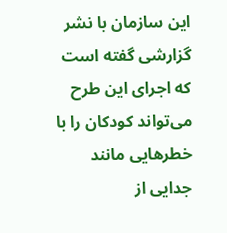این سازمان با نشر گزارشی گفته است که اجرای این طرح می‌تواند کودکان را با خطرهایی مانند جدایی از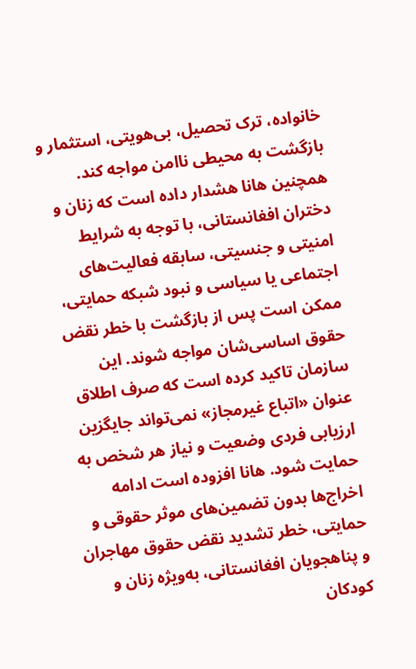خانواده، ترک تحصیل، بی‌هویتی، استثمار و بازگشت به محیطی ناامن مواجه کند. همچنین هانا هشدار داده است که زنان و دختران افغانستانی، با توجه به شرایط امنیتی و جنسیتی، سابقه فعالیت‌های اجتماعی یا سیاسی و نبود شبکه حمایتی، ممکن است پس از بازگشت با خطر نقض حقوق اساسی‌شان مواجه شوند. این سازمان تاکید کرده است که صرف اطلاق عنوان «اتباع غیرمجاز» نمی‌تواند جایگزین ارزیابی فردی وضعیت و نیاز هر شخص به حمایت شود. هانا افزوده است ادامه اخراج‌ها بدون تضمین‌های موثر حقوقی و حمایتی، خطر تشدید نقض حقوق مهاجران و پناهجویان افغانستانی، به‌ویژه زنان و کودکان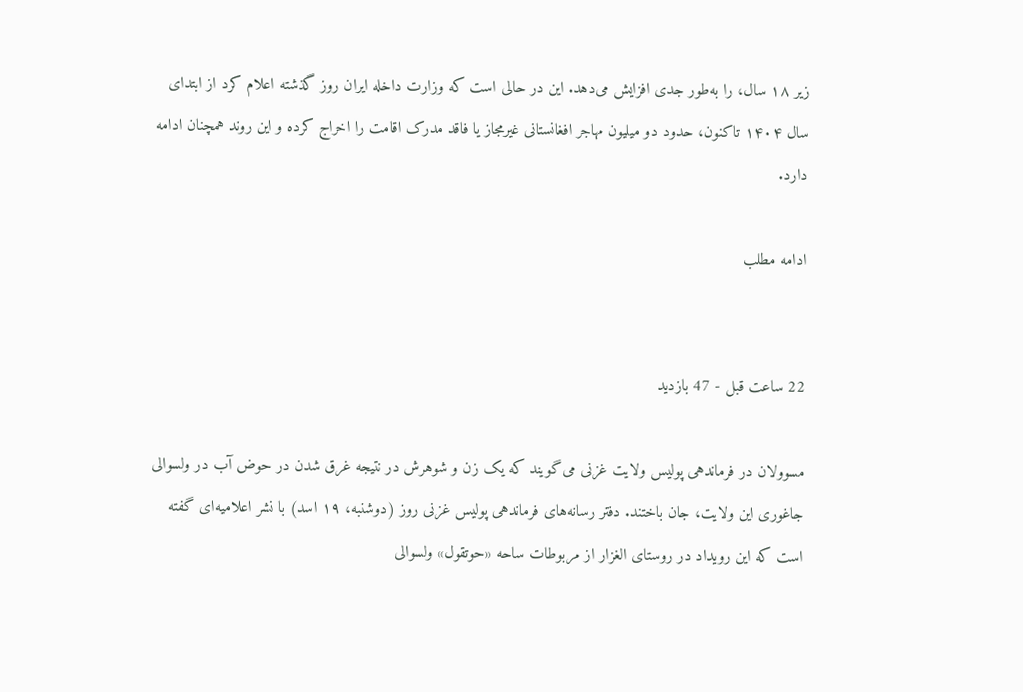زیر ۱۸ سال، را به‌طور جدی افزایش می‌دهد. این در حالی است که وزارت داخله ایران روز گذشته اعلام کرد از ابتدای سال ۱۴۰۴ تاکنون، حدود دو میلیون مهاجر افغانستانی غیرمجاز یا فاقد مدرک اقامت را اخراج کرده و این روند همچنان ادامه دارد.

ادامه مطلب


22 ساعت قبل - 47 بازدید

مسوولان در فرماندهی پولیس ولایت غزنی می‌گویند که یک زن و شوهرش در نتیجه غرق شدن در حوض آب در ولسوالی جاغوری این ولایت، جان باختند. دفتر رسانه‌های فرماندهی پولیس غزنی روز (دوشنبه، ۱۹ اسد) با نشر اعلامیه‌ای گفته است که این رویداد در روستای الغزار از مربوطات ساحه «حوتقول» ولسوالی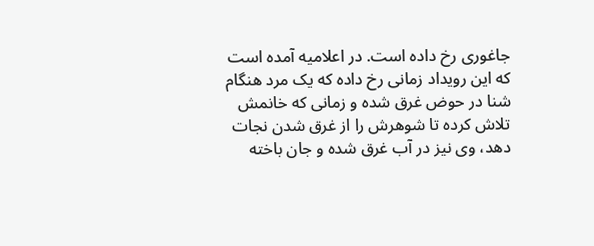جاغوری رخ داده است. در اعلامیه آمده است که این رویداد زمانی رخ داده که یک مرد هنگام شنا در حوض غرق شده و زمانی که خانمش تلاش کرده تا شوهرش را از غرق شدن نجات دهد، وی نیز در آب غرق شده و جان باخته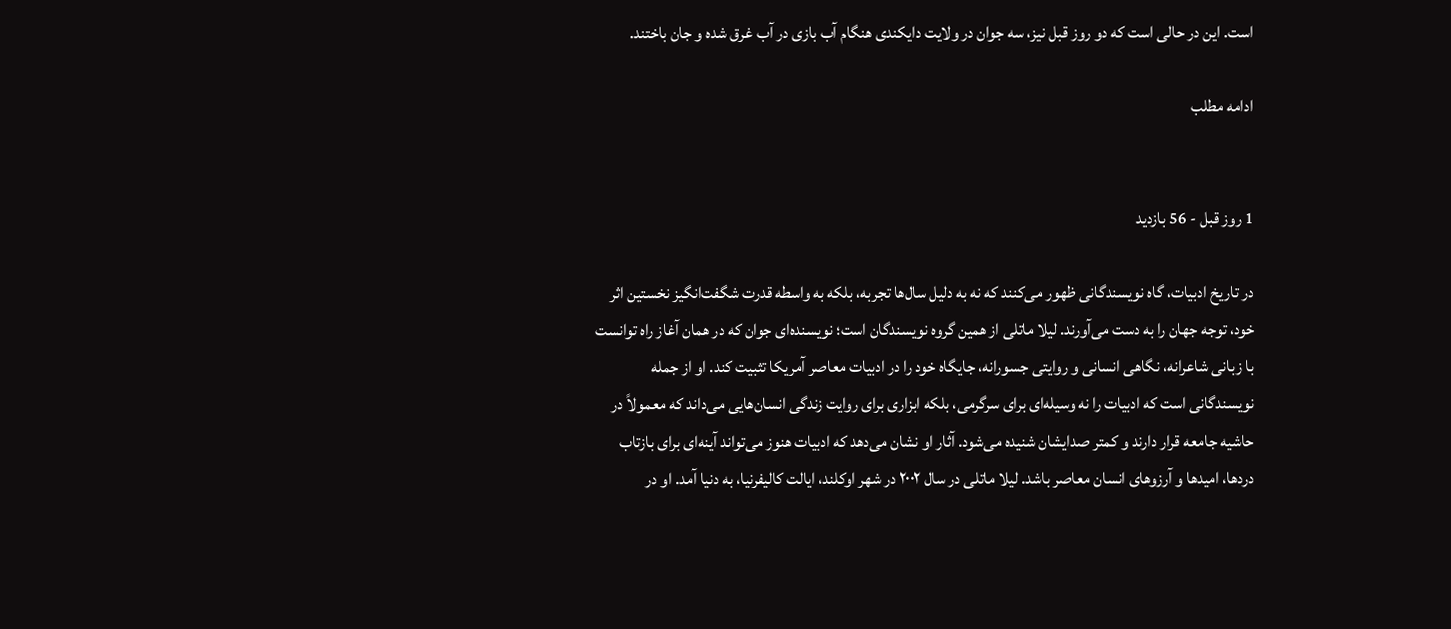است. این در حالی است که دو روز قبل نیز، سه جوان در ولایت دایکندی هنگام آب بازی در آب غرق شده و جان باختند.

ادامه مطلب


1 روز قبل - 56 بازدید

در تاریخ ادبیات، گاه نویسندگانی ظهور می‌کنند که نه به دلیل سال‌ها تجربه، بلکه به واسطه قدرت شگفت‌انگیز نخستین اثر خود، توجه جهان را به دست می‌آورند. لیلا ماتلی از همین گروه نویسندگان است؛ نویسنده‌ای جوان که در همان آغاز راه توانست با زبانی شاعرانه، نگاهی انسانی و روایتی جسورانه، جایگاه خود را در ادبیات معاصر آمریکا تثبیت کند. او از جمله نویسندگانی است که ادبیات را نه وسیله‌ای برای سرگرمی، بلکه ابزاری برای روایت زندگی انسان‌هایی می‌داند که معمولاً در حاشیه جامعه قرار دارند و کمتر صدایشان شنیده می‌شود. آثار او نشان می‌دهد که ادبیات هنوز می‌تواند آینه‌ای برای بازتاب دردها، امیدها و آرزوهای انسان معاصر باشد. لیلا ماتلی در سال ۲۰۰۲ در شهر اوکلند، ایالت کالیفرنیا، به دنیا آمد. او در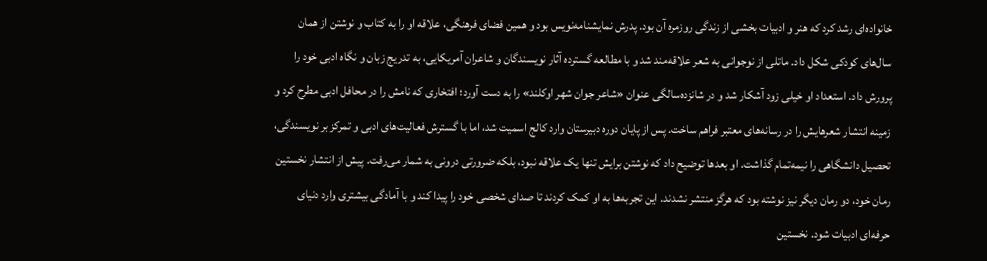خانواده‌ای رشد کرد که هنر و ادبیات بخشی از زندگی روزمره آن بود. پدرش نمایشنامه‌نویس بود و همین فضای فرهنگی، علاقه او را به کتاب و نوشتن از همان سال‌های کودکی شکل داد. ماتلی از نوجوانی به شعر علاقه‌مند شد و با مطالعه گسترده آثار نویسندگان و شاعران آمریکایی، به تدریج زبان و نگاه ادبی خود را پرورش داد. استعداد او خیلی زود آشکار شد و در شانزده‌سالگی عنوان «شاعر جوان شهر اوکلند» را به دست آورد؛ افتخاری که نامش را در محافل ادبی مطرح کرد و زمینه انتشار شعرهایش را در رسانه‌های معتبر فراهم ساخت. پس از پایان دوره دبیرستان وارد کالج اسمیت شد، اما با گسترش فعالیت‌های ادبی و تمرکز بر نویسندگی، تحصیل دانشگاهی را نیمه‌تمام گذاشت. او بعدها توضیح داد که نوشتن برایش تنها یک علاقه نبود، بلکه ضرورتی درونی به شمار می‌رفت. پیش از انتشار نخستین رمان خود، دو رمان دیگر نیز نوشته بود که هرگز منتشر نشدند. این تجربه‌ها به او کمک کردند تا صدای شخصی خود را پیدا کند و با آمادگی بیشتری وارد دنیای حرفه‌ای ادبیات شود. نخستین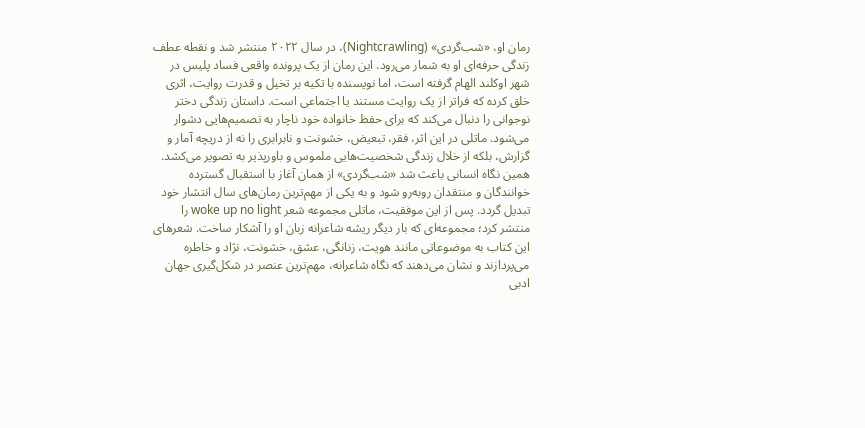رمان او، «شب‌گردی» (Nightcrawling)، در سال ۲۰۲۲ منتشر شد و نقطه عطف زندگی حرفه‌ای او به شمار می‌رود. این رمان از یک پرونده واقعی فساد پلیس در شهر اوکلند الهام گرفته است، اما نویسنده با تکیه بر تخیل و قدرت روایت، اثری خلق کرده که فراتر از یک روایت مستند یا اجتماعی است. داستان زندگی دختر نوجوانی را دنبال می‌کند که برای حفظ خانواده خود ناچار به تصمیم‌هایی دشوار می‌شود. ماتلی در این اثر، فقر، تبعیض، خشونت و نابرابری را نه از دریچه آمار و گزارش، بلکه از خلال زندگی شخصیت‌هایی ملموس و باورپذیر به تصویر می‌کشد. همین نگاه انسانی باعث شد «شب‌گردی» از همان آغاز با استقبال گسترده خوانندگان و منتقدان روبه‌رو شود و به یکی از مهم‌ترین رمان‌های سال انتشار خود تبدیل گردد. پس از این موفقیت، ماتلی مجموعه شعر woke up no light را منتشر کرد؛ مجموعه‌ای که بار دیگر ریشه شاعرانه زبان او را آشکار ساخت. شعرهای این کتاب به موضوعاتی مانند هویت، زنانگی، عشق، خشونت، نژاد و خاطره می‌پردازند و نشان می‌دهند که نگاه شاعرانه، مهم‌ترین عنصر در شکل‌گیری جهان ادبی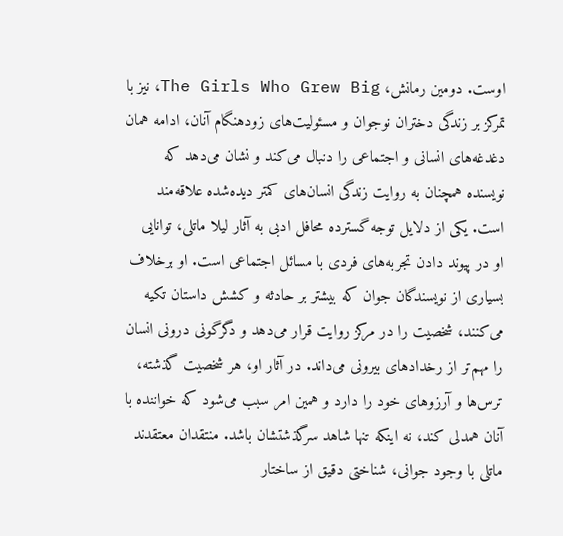اوست. دومین رمانش، The Girls Who Grew Big، نیز با تمرکز بر زندگی دختران نوجوان و مسئولیت‌های زودهنگام آنان، ادامه همان دغدغه‌های انسانی و اجتماعی را دنبال می‌کند و نشان می‌دهد که نویسنده همچنان به روایت زندگی انسان‌های کمتر دیده‌شده علاقه‌مند است. یکی از دلایل توجه گسترده محافل ادبی به آثار لیلا ماتلی، توانایی او در پیوند دادن تجربه‌های فردی با مسائل اجتماعی است. او برخلاف بسیاری از نویسندگان جوان که بیشتر بر حادثه و کشش داستان تکیه می‌کنند، شخصیت را در مرکز روایت قرار می‌دهد و دگرگونی درونی انسان را مهم‌تر از رخدادهای بیرونی می‌داند. در آثار او، هر شخصیت گذشته، ترس‌ها و آرزوهای خود را دارد و همین امر سبب می‌شود که خواننده با آنان همدلی کند، نه اینکه تنها شاهد سرگذشتشان باشد. منتقدان معتقدند ماتلی با وجود جوانی، شناختی دقیق از ساختار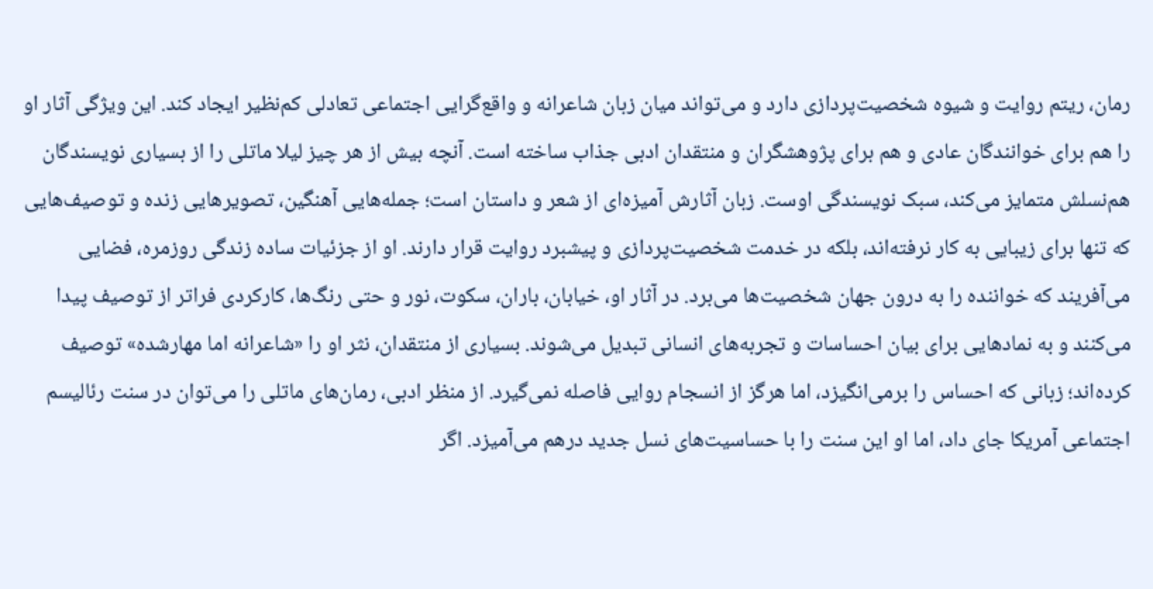رمان، ریتم روایت و شیوه شخصیت‌پردازی دارد و می‌تواند میان زبان شاعرانه و واقع‌گرایی اجتماعی تعادلی کم‌نظیر ایجاد کند. این ویژگی آثار او را هم برای خوانندگان عادی و هم برای پژوهشگران و منتقدان ادبی جذاب ساخته است. آنچه بیش از هر چیز لیلا ماتلی را از بسیاری نویسندگان هم‌نسلش متمایز می‌کند، سبک نویسندگی اوست. زبان آثارش آمیزه‌ای از شعر و داستان است؛ جمله‌هایی آهنگین، تصویرهایی زنده و توصیف‌هایی که تنها برای زیبایی به کار نرفته‌اند، بلکه در خدمت شخصیت‌پردازی و پیشبرد روایت قرار دارند. او از جزئیات ساده زندگی روزمره، فضایی می‌آفریند که خواننده را به درون جهان شخصیت‌ها می‌برد. در آثار او، خیابان، باران، سکوت، نور و حتی رنگ‌ها، کارکردی فراتر از توصیف پیدا می‌کنند و به نمادهایی برای بیان احساسات و تجربه‌های انسانی تبدیل می‌شوند. بسیاری از منتقدان، نثر او را «شاعرانه اما مهار‌شده» توصیف کرده‌اند؛ زبانی که احساس را برمی‌انگیزد، اما هرگز از انسجام روایی فاصله نمی‌گیرد. از منظر ادبی، رمان‌های ماتلی را می‌توان در سنت رئالیسم اجتماعی آمریکا جای داد، اما او این سنت را با حساسیت‌های نسل جدید درهم می‌آمیزد. اگر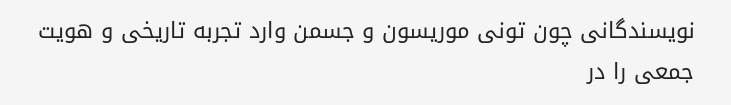نویسندگانی چون تونی موریسون و جسمن وارد تجربه تاریخی و هویت جمعی را در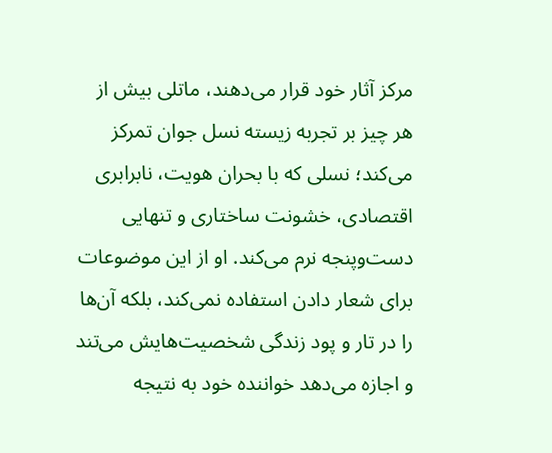مرکز آثار خود قرار می‌دهند، ماتلی بیش از هر چیز بر تجربه زیسته نسل جوان تمرکز می‌کند؛ نسلی که با بحران هویت، نابرابری اقتصادی، خشونت ساختاری و تنهایی دست‌وپنجه نرم می‌کند. او از این موضوعات برای شعار دادن استفاده نمی‌کند، بلکه آن‌ها را در تار و پود زندگی شخصیت‌هایش می‌تند و اجازه می‌دهد خواننده خود به نتیجه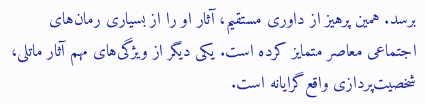برسد. همین پرهیز از داوری مستقیم، آثار او را از بسیاری رمان‌های اجتماعی معاصر متمایز کرده است. یکی دیگر از ویژگی‌های مهم آثار ماتلی، شخصیت‌پردازی واقع‌گرایانه است.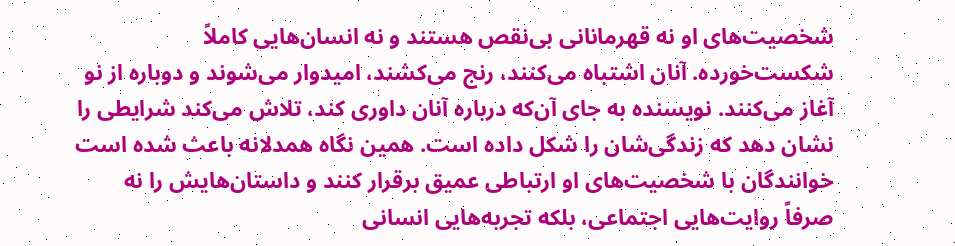شخصیت‌های او نه قهرمانانی بی‌نقص هستند و نه انسان‌هایی کاملاً شکست‌خورده. آنان اشتباه می‌کنند، رنج می‌کشند، امیدوار می‌شوند و دوباره از نو آغاز می‌کنند. نویسنده به جای آن‌که درباره آنان داوری کند، تلاش می‌کند شرایطی را نشان دهد که زندگی‌شان را شکل داده است. همین نگاه همدلانه باعث شده است خوانندگان با شخصیت‌های او ارتباطی عمیق برقرار کنند و داستان‌هایش را نه صرفاً روایت‌هایی اجتماعی، بلکه تجربه‌هایی انسانی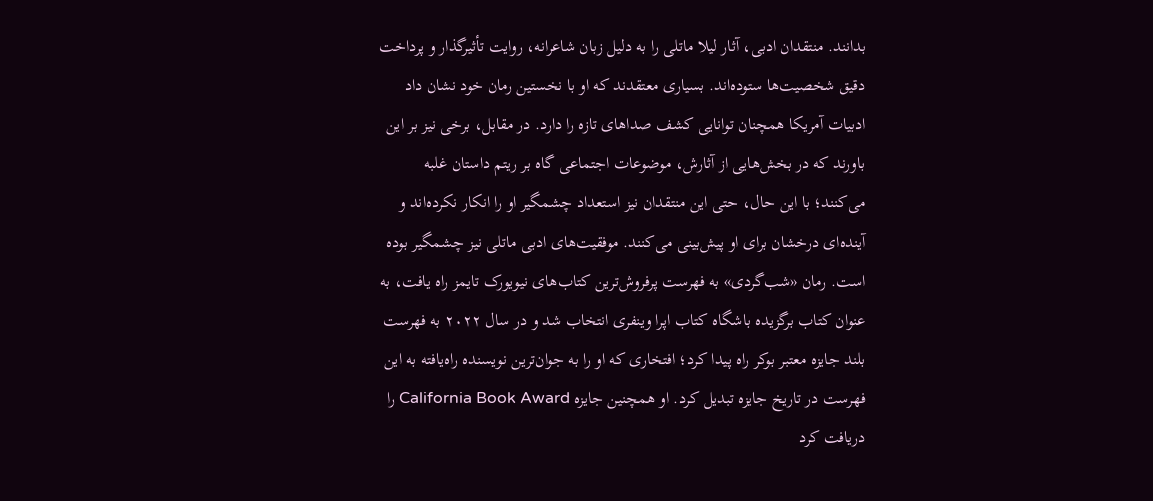بدانند. منتقدان ادبی، آثار لیلا ماتلی را به دلیل زبان شاعرانه، روایت تأثیرگذار و پرداخت دقیق شخصیت‌ها ستوده‌اند. بسیاری معتقدند که او با نخستین رمان خود نشان داد ادبیات آمریکا همچنان توانایی کشف صداهای تازه را دارد. در مقابل، برخی نیز بر این باورند که در بخش‌هایی از آثارش، موضوعات اجتماعی گاه بر ریتم داستان غلبه می‌کنند؛ با این حال، حتی این منتقدان نیز استعداد چشمگیر او را انکار نکرده‌اند و آینده‌ای درخشان برای او پیش‌بینی می‌کنند. موفقیت‌های ادبی ماتلی نیز چشمگیر بوده است. رمان «شب‌گردی» به فهرست پرفروش‌ترین کتاب‌های نیویورک تایمز راه یافت، به عنوان کتاب برگزیده باشگاه کتاب اپرا وینفری انتخاب شد و در سال ۲۰۲۲ به فهرست بلند جایزه معتبر بوکر راه پیدا کرد؛ افتخاری که او را به جوان‌ترین نویسنده راه‌یافته به این فهرست در تاریخ جایزه تبدیل کرد. او همچنین جایزه California Book Award را دریافت کرد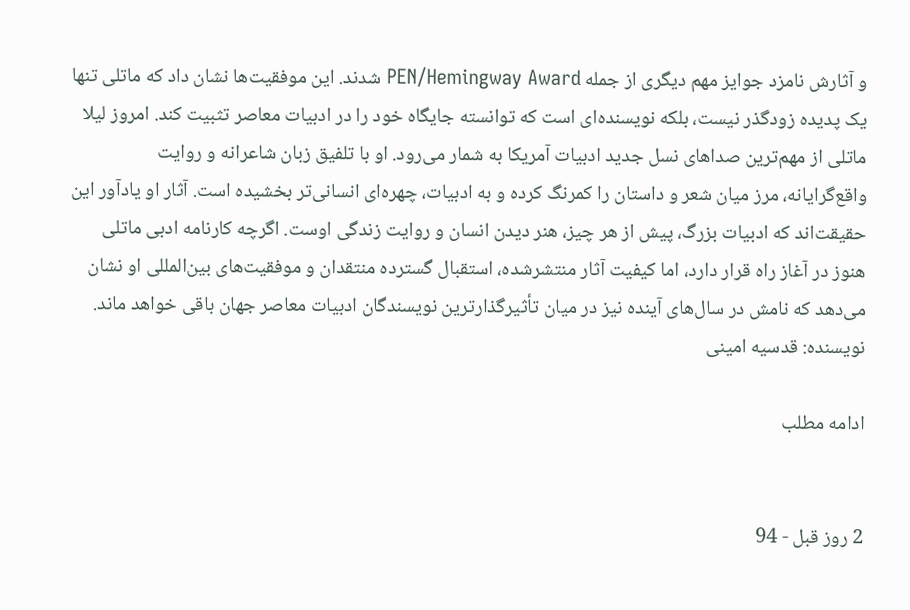و آثارش نامزد جوایز مهم دیگری از جمله PEN/Hemingway Award شدند. این موفقیت‌ها نشان داد که ماتلی تنها یک پدیده زودگذر نیست، بلکه نویسنده‌ای است که توانسته جایگاه خود را در ادبیات معاصر تثبیت کند. امروز لیلا ماتلی از مهم‌ترین صداهای نسل جدید ادبیات آمریکا به شمار می‌رود. او با تلفیق زبان شاعرانه و روایت واقع‌گرایانه، مرز میان شعر و داستان را کمرنگ کرده و به ادبیات، چهره‌ای انسانی‌تر بخشیده است. آثار او یادآور این حقیقت‌اند که ادبیات بزرگ، پیش از هر چیز، هنر دیدن انسان و روایت زندگی اوست. اگرچه کارنامه ادبی ماتلی هنوز در آغاز راه قرار دارد، اما کیفیت آثار منتشرشده، استقبال گسترده منتقدان و موفقیت‌های بین‌المللی او نشان می‌دهد که نامش در سال‌های آینده نیز در میان تأثیرگذارترین نویسندگان ادبیات معاصر جهان باقی خواهد ماند. نویسنده: قدسیه امینی

ادامه مطلب


2 روز قبل - 94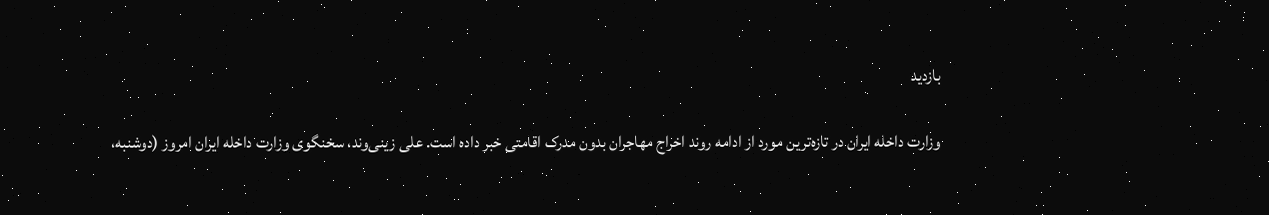بازدید

وزارت داخله ایران در تازه‌ترین مورد از ادامه روند اخراج مهاجران بدون مدرک اقامتی خبر داده است. علی زینی‌وند، سخنگوی وزارت داخله ایران امروز (دوشنبه،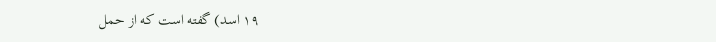۱۹ اسد) گفته است که از حمل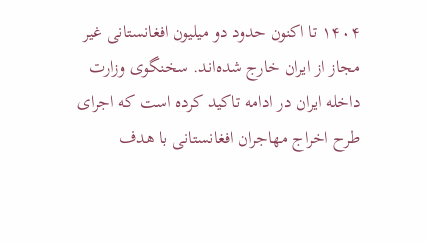۱۴۰۴ تا اکنون حدود دو میلیون افغانستانی غیر مجاز از ایران خارج شده‌اند. سخنگوی وزارت داخله ایران در ادامه تاکید کرده است که اجرای طرح اخراج مهاجران افغانستانی با هدف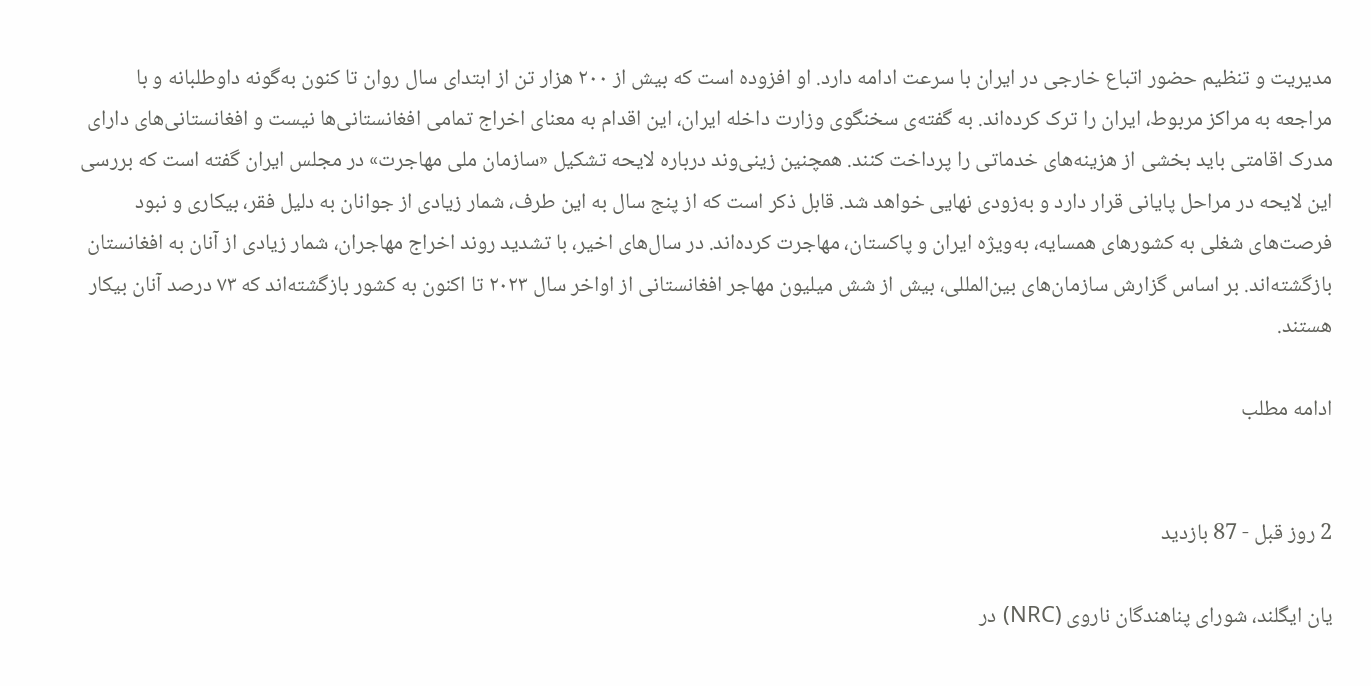مدیریت و تنظیم حضور اتباع خارجی در ایران با سرعت ادامه دارد. او افزوده است که بیش از ۲۰۰ هزار تن از ابتدای سال روان تا کنون به‌گونه داوطلبانه و با مراجعه به مراکز مربوط، ایران را ترک کرده‌اند. به گفته‌ی سخنگوی وزارت داخله ایران، این اقدام به معنای اخراج تمامی افغانستانی‌ها نیست و افغانستانی‌های دارای مدرک اقامتی باید بخشی از هزینه‌های خدماتی را پرداخت کنند. همچنین زینی‌وند درباره لایحه تشکیل «سازمان ملی مهاجرت» در مجلس ایران گفته است که بررسی این لایحه در مراحل پایانی قرار دارد و به‌زودی نهایی خواهد شد. قابل ذکر است که از پنج سال به این طرف، شمار زیادی از جوانان به دلیل فقر، بیکاری و نبود فرصت‌های شغلی به کشورهای همسایه، به‌ویژه ایران و پاکستان، مهاجرت کرده‌اند. در سال‌های اخیر، با تشدید روند اخراج مهاجران، شمار زیادی از آنان به افغانستان بازگشته‌اند. بر اساس گزارش سازمان‌های بین‌المللی، بیش از شش میلیون مهاجر افغانستانی از اواخر سال ۲۰۲۳ تا اکنون به کشور بازگشته‌اند که ۷۳ درصد آنان بیکار هستند.

ادامه مطلب


2 روز قبل - 87 بازدید

یان ایگلند، شورای پناهندگان ناروی (NRC) در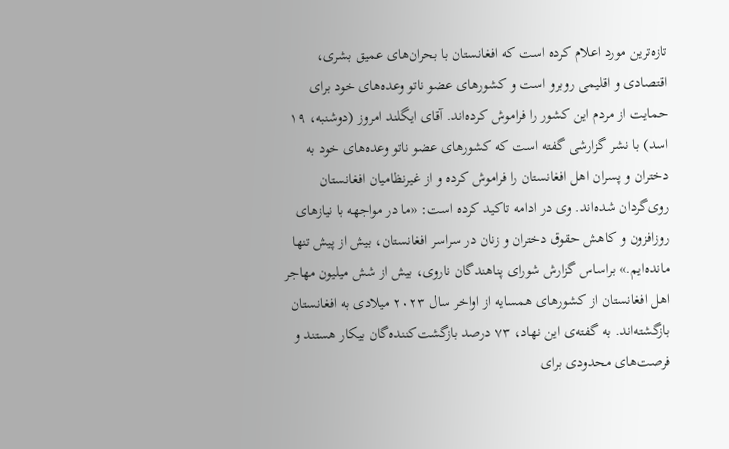تازه‌ترین مورد اعلام کرده است که افغانستان با بحران‌های عمیق بشری، اقتصادی و اقلیمی روبرو است و کشورهای عضو ناتو وعده‌های خود برای حمایت از مردم این کشور را فراموش کرده‌اند. آقای ایگلند امروز (دوشنبه، ۱۹ اسد) با نشر گزارشی گفته است که کشورهای عضو ناتو وعده‌های خود به دختران و پسران اهل افغانستان را فراموش کرده و از غیرنظامیان افغانستان روی‌گردان شده‌اند. وی در ادامه تاکید کرده است: «ما در مواجهه با نیازهای روزافزون و کاهش حقوق دختران و زنان در سراسر افغانستان، بیش از پیش تنها مانده‌ایم.» براساس گزارش شورای پناهندگان ناروی، بیش از شش میلیون مهاجر اهل افغانستان از کشورهای همسایه از اواخر سال ۲۰۲۳ میلادی به افغانستان بازگشته‌اند. به گفته‌ی این نهاد، ۷۳ درصد بازگشت‌کننده‌گان بیکار هستند و فرصت‌های محدودی برای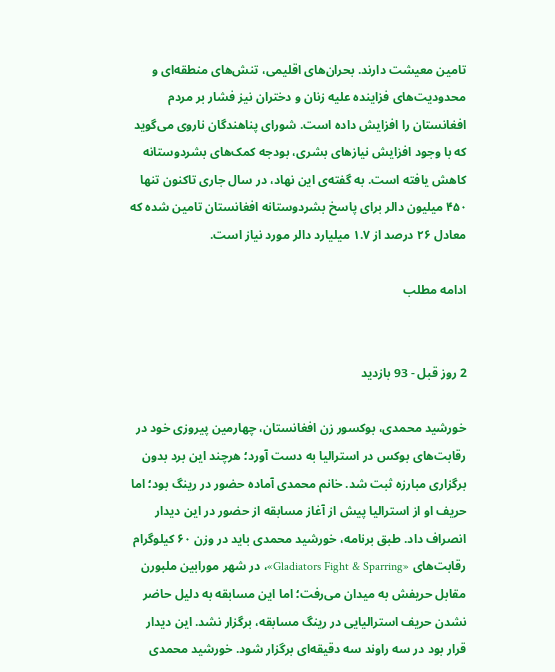تامین معیشت دارند. بحران‌های اقلیمی، تنش‌های منطقه‌ای و محدودیت‌های فزاینده علیه زنان و دختران نیز فشار بر مردم افغانستان را افزایش داده است. شورای پناهند‌گان ناروی می‌گوید که با وجود افزایش نیازهای بشری، بودجه کمک‌های بشردوستانه کاهش یافته است. به گفته‌ی این نهاد، در سال جاری تاکنون تنها ۴۵۰ میلیون دالر برای پاسخ بشردوستانه افغانستان تامین شده که معادل ۲۶ درصد از ۱.۷ میلیارد دالر مورد نیاز است.

ادامه مطلب


2 روز قبل - 93 بازدید

خورشید محمدی، بوکسور زن افغانستان، چهارمین پیروزی خود در رقابت‌های بوکس در استرالیا به دست آورد؛ هرچند این برد بدون برگزاری مبارزه ثبت شد. خانم محمدی آماده حضور در رینگ بود؛ اما حریف او از استرالیا پیش از آغاز مسابقه از حضور در این دیدار انصراف داد. طبق برنامه، خورشید محمدی باید در وزن ۶۰ کیلوگرام رقابت‌های «Gladiators Fight & Sparring»، در شهر مورابین ملبورن مقابل حریفش به میدان می‌رفت؛ اما این مسابقه به دلیل حاضر نشدن حریف استرالیایی در رینگ مسابقه، برگزار نشد. این دیدار قرار بود در سه راوند سه دقیقه‌ای برگزار شود. خورشید محمدی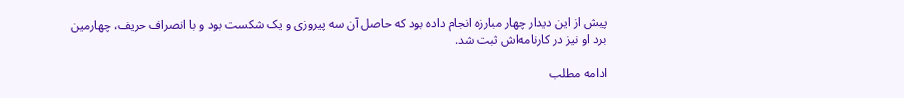پیش از این دیدار چهار مبارزه انجام داده بود که حاصل آن سه پیروزی و یک شکست بود و با انصراف حریف، چهارمین برد او نیز در کارنامه‌اش ثبت شد.

ادامه مطلب